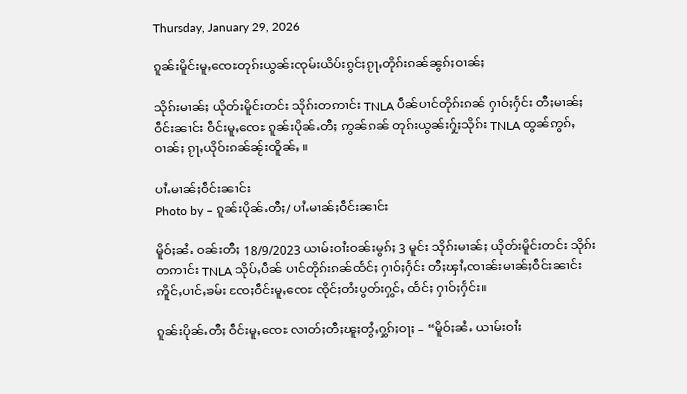Thursday, January 29, 2026

ၵူၼ်းမိူင်းမူႇၸေႊတုၵ်းယွၼ်းၸုမ်းယိပ်းၵွင်ႈၵႂႃႇတိုၵ်းၵၼ်ၼွၵ်ႈဝၢၼ်ႈ

သိုၵ်းမၢၼ်ႈ ယိုတ်းမိူင်းတင်း သိုၵ်းတဢၢင်း TNLA ပဵၼ်ပၢင်တိုၵ်းၵၼ် ႁၢဝ်ႈႁႅင်း တီႈမၢၼ်ႈဝဵင်းၼၢင်း ဝဵင်းမူႇၸေႊ ၵူၼ်းပိုၼ်ႉတီႈ ဢွၼ်ၵၼ် တုၵ်းယွၼ်းႁႂ်ႈသိုၵ်း TNLA ထွၼ်ဢွၵ်ႇဝၢၼ်ႈ ၵႂႃႇယိုဝ်းၵၼ်ၼႂ်းထိူၼ်ႇ ။

ပၢႆႉမၢၼ်ႈဝဵင်းၼၢင်း
Photo by – ၵူၼ်းပိုၼ်ႉတီႈ/ ပၢႆႉမၢၼ်ႈဝဵင်းၼၢင်း

မိူဝ်ႈၼႆႉ ဝၼ်းတီႈ 18/9/2023 ယၢမ်းဝၢႆးဝၼ်းမွၵ်ႈ 3 မူင်း သိုၵ်းမၢၼ်ႈ ယိုတ်းမိူင်းတင်း သိုၵ်းတဢၢင်း TNLA သိုပ်ႇပဵၼ် ပၢင်တိုၵ်းၵၼ်ထႅင်ႈ ႁၢဝ်ႈႁႅင်း တီႈၾၢႆႇၸၢၼ်းမၢၼ်ႈဝဵင်းၼၢင်း ဢိူင်ႇပၢင်ႇၶမ်း ၸႄႈဝဵင်းမူႇၸေႊ ၸိုင်ႈတႆးပွတ်းႁွင်ႇ ထႅင်ႈ ႁၢဝ်ႈႁႅင်း။

ၵူၼ်းပိုၼ်ႉတီႈ ဝဵင်းမူႇၸေႊ လၢတ်ႈတီႈၽူႈတွႆႇႁွၵ်ႈဝႃႈ – “မိူဝ်ႈၼႆႉ ယၢမ်းဝၢႆး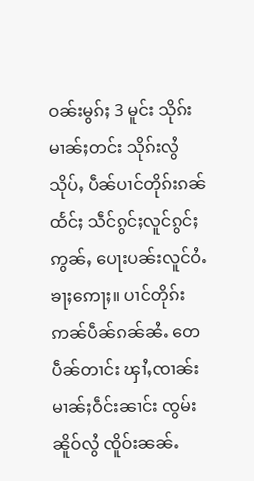ဝၼ်းမွၵ်ႈ 3 မူင်း သိုၵ်းမၢၼ်ႈတင်း သိုၵ်းလွႆ သိုပ်ႇ ပဵၼ်ပၢင်တိုၵ်းၵၼ်ထႅင်ႈ သဵင်ၵွင်ႈလူင်ၵွင်ႈဢွၼ်ႇ ပေႃးပၼ်းလူင်ဝႆႉၶႃႈဢေႃႈ။ ပၢင်တိုၵ်း ဢၼ်ပဵၼ်ၵၼ်ၼႆႉ တေပဵၼ်တၢင်း ၾၢႆႇၸၢၼ်းမၢၼ်ႈဝဵင်းၼၢင်း ၸွမ်းၼိူဝ်လွႆ ၸိူဝ်းၼၼ်ႉ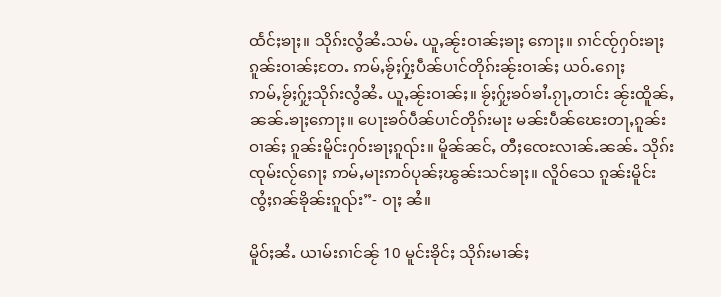ထႅင်ႈၶႃႈ။ သိုၵ်းလွႆၼႆႉသမ်ႉ ယူႇၼႂ်းဝၢၼ်ႈၶႃႈ ဢေႃႈ။ ၵၢင်ၸႂ်ႁဝ်းၶႃႈ ၵူၼ်းဝၢၼ်ႈတႄႉ ဢမ်ႇၶႂ်ႈႁႂ်ႈပဵၼ်ပၢင်တိုၵ်းၼႂ်းဝၢၼ်ႈ ယဝ်ႉၵေႃႈ ဢမ်ႇၶႂ်ႈႁႂ်ႈသိုၵ်းလွႆၼႆႉ ယူႇၼႂ်းဝၢၼ်ႈ။ ၶႂ်ႈႁႂ်ႈၶဝ်ၶၢႆႉၵႂႃႇတၢင်း ၼႂ်းထိူၼ်ႇၼၼ်ႉၶႃႈဢေႃႈ။ ပေႃးၶဝ်ပဵၼ်ပၢင်တိုၵ်းမႃး မၼ်းပဵၼ်ၽေးတႃႇၵူၼ်းဝၢၼ်ႈ ၵူၼ်းမိူင်းႁဝ်းၶႃႈၵူၺ်း။ မိူၼ်ၼင်ႇ တီႈၸေႊလၢၼ်ႉၼၼ်ႉ သိုၵ်းၸုမ်းလႂ်ၵေႃႈ ဢမ်ႇမႃးဢဝ်ပုၼ်ႈၽွၼ်းသင်ၶႃႈ။ လိူဝ်သေ ၵူၼ်းမိူင်း ၸွႆႈၵၼ်ၶိုၼ်းၵူၺ်း”- ဝႃႈ ၼႆ။

မိူဝ်ႈၼႆႉ ယၢမ်းၵၢင်ၼႂ် 10 မူင်းၶိုင်ႈ သိုၵ်းမၢၼ်ႈ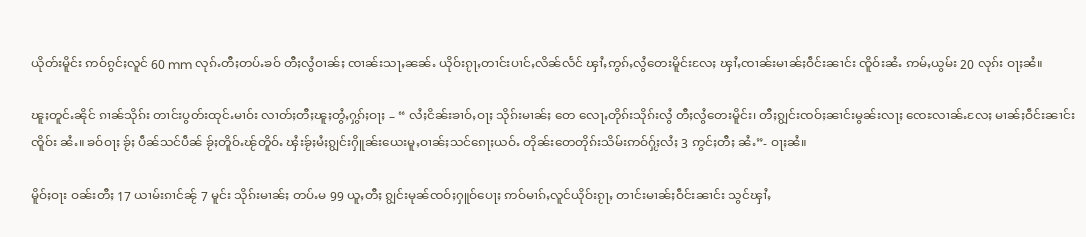ယိုတ်းမိူင်း ဢဝ်ၵွင်ႈလူင် 60 mm လုၵ်ႉတီႈတပ်ႉၶဝ် တီႈလွႆဝၢၼ်ႈ ၸၢၼ်းသႃႇၼၼ်ႉ ယိုဝ်းၵႂႃႇတၢင်းပၢင်ႇလိၼ်လႅင် ၾၢႆႇဢွၵ်ႇလွႆတေးမိူင်းလႄႈ ၾၢႆႇၸၢၼ်းမၢၼ်ႈဝဵင်းၼၢင်း ၸိူဝ်းၼႆႉ ဢမ်ႇယွမ်း 20 လုၵ်း ဝႃႈၼႆ။

ၽူႈတူင်ႉၼိုင် ၵၢၼ်သိုၵ်း တၢင်းပွတ်းထုင်ႉမၢဝ်း လၢတ်ႈတီႈၽူႈတွႆႇႁွၵ်ႈဝႃႈ – “ လႆႈငိၼ်းၶၢဝ်ႇဝႃႈ သိုၵ်းမၢၼ်ႈ တေ လေႃႇတိုၵ်းသိုၵ်းလွႆ တီႈလွႆတေးမိူင်း၊ တီႈၵျွင်းၸဝ်ႈၼၢင်းမွၼ်းလႃႈ ၸေႊလၢၼ်ႉလႄႈ မၢၼ်ႈဝဵင်းၼၢင်း ၸိူဝ်း ၼႆႉ။ ၶဝ်ဝႃႈ ၶႂ်ႈ ပဵၼ်သင်ပဵၼ် ၶႂ်ႈတိူဝ်ႉၽႂ်တိူဝ်ႉ ၾႆးၶႂ်ႈမႆႈၵျွင်းႁိူၼ်းယေးမူႇဝၢၼ်ႈသင်ၵေႃႈယဝ်ႉ တိုၼ်းတေတိုၵ်းသိမ်းဢဝ်ႁႂ်ႈလႆႈ 3 ဢွင်ႈတီႈ ၼႆႉ”- ဝႃႈၼႆ။

မိူဝ်ႈဝႃး ဝၼ်းတီႈ 17 ယၢမ်းၵၢင်ၼႂ် 7 မူင်း သိုၵ်းမၢၼ်ႈ တပ်ႉမ 99 ယူႇတီႈ ၵျွင်းမုၼ်ၸဝ်ႈႁူဝ်ပေႃႈ ဢဝ်မၢၵ်ႇလူင်ယိုဝ်းၵႂႃႇ တၢင်းမၢၼ်ႈဝဵင်းၼၢင်း သွင်ၾၢႆႇ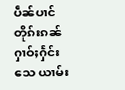ပဵၼ်ပၢင်တိုၵ်းၵၼ် ႁၢဝ်ႈႁႅင်းသေ ယၢမ်း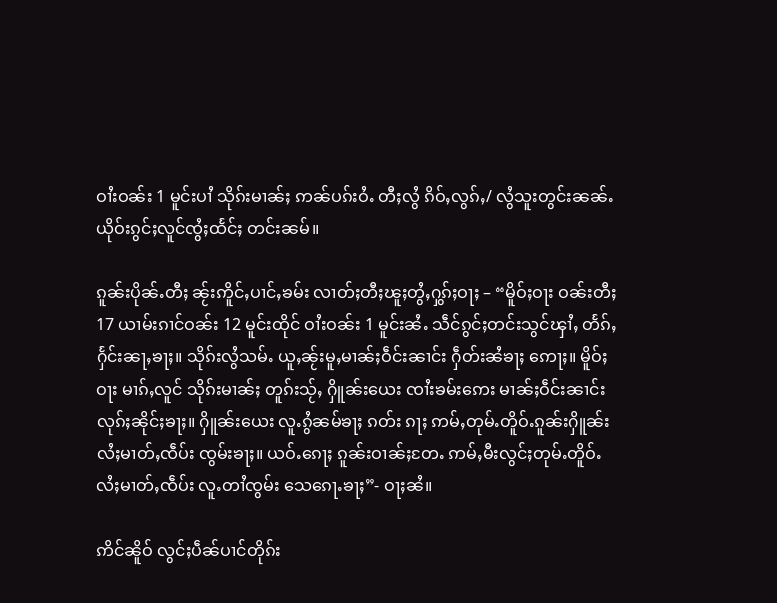ဝၢႆးဝၼ်း 1 မူင်းပၢႆ သိုၵ်းမၢၼ်ႈ ဢၼ်ပၵ်းဝႆႉ တီႈလွႆ ၵိဝ်ႇလွၵ်ႇ/ လွႆသူးတွင်းၼၼ်ႉ ယိုဝ်းၵွင်ႈလူင်ၸွႆႈထႅင်ႈ တင်းၼမ်။

ၵူၼ်းပိုၼ်ႉတီႈ ၼႂ်းဢိူင်ႇပၢင်ႇၶမ်း လၢတ်ႈတီႈၽူႈတွႆႇႁွၵ်ႈဝႃႈ – “မိူဝ်ႈဝႃး ဝၼ်းတီႈ 17 ယၢမ်းၵၢင်ဝၼ်း 12 မူင်းထိုင် ဝၢႆးဝၼ်း 1 မူင်းၼႆႉ သဵင်ၵွင်ႈတင်းသွင်ၾၢႆႇ တႅၵ်ႇႁႅင်းၼႃႇၶႃႈ။ သိုၵ်းလွႆသမ်ႉ ယူႇၼႂ်းမူႇမၢၼ်ႈဝဵင်းၼၢင်း ႁဵတ်းၼႆၶႃႈ ဢေႃႈ။ မိူဝ်ႈဝႃး မၢၵ်ႇလူင် သိုၵ်းမၢၼ်ႈ တူၵ်းသႂ်ႇ ႁိူၼ်းယေး ၸၢႆးၶမ်းဢေး မၢၼ်ႈဝဵင်းၼၢင်း လုၵ်ႈၼိုင်ႈၶႃႈ။ ႁိူၼ်းယေး လူႉၵွႆၼမ်ၶႃႈ ၵတ်း ၵႃႈ ဢမ်ႇတုမ်ႉတိူဝ်ႉၵူၼ်းႁိူၼ်းလႆႈမၢတ်ႇၸဵပ်း ၸွမ်းၶႃႈ။ ယဝ်ႉၵေႃႈ ၵူၼ်းဝၢၼ်ႈတႄႉ ဢမ်ႇမီးလွင်ႈတုမ်ႉတိူဝ်ႉလႆႈမၢတ်ႇၸဵပ်း လူႉတၢႆၸွမ်း သေၵေႃႉၶႃႈ”- ဝႃႈၼႆ။

ဢိင်ၼိူဝ် လွင်ႈပဵၼ်ပၢင်တိုၵ်း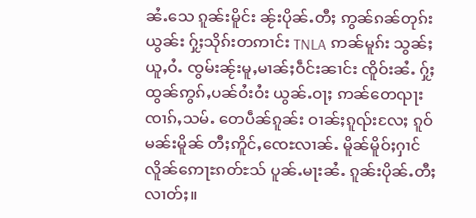ၼႆႉသေ ၵူၼ်းမိူင်း ၼႂ်းပိုၼ်ႉတီႈ ဢွၼ်ၵၼ်တုၵ်းယွၼ်း ႁႂ်ႈသိုၵ်းတဢၢင်း TNLA ဢၼ်မူၵ်း သွၼ်ႈယူႇဝႆႉ ၸွမ်းၼႂ်းမူႇမၢၼ်ႈဝဵင်းၼၢင်း ၸိူဝ်းၼႆႉ ႁႂ်ႈထွၼ်ဢွၵ်ႇပၼ်ဝႆးဝႆး ယွၼ်ႉဝႃႈ ဢၼ်တေၺႃးၸၢၵ်ႇသမ်ႉ တေပဵၼ်ၵူၼ်း ဝၢၼ်ႈၵူၺ်းလႄႈ ၵူဝ်မၼ်းမိူၼ် တီႈဢိူင်ႇၸေႊလၢၼ်ႉ မိူၼ်မိူဝ်ႈႁၢင်လိူၼ်ဢေႃႊၵတ်ႊသ် ပူၼ်ႉမႃးၼႆႉ ၵူၼ်းပိုၼ်ႉတီႈလၢတ်ႈ။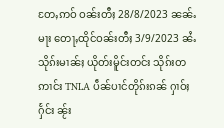တႄႇဢဝ် ဝၼ်းတီႈ 28/8/2023 ၼၼ်ႉမႃး တေႃႇထိုင်ဝၼ်းတီႈ 3/9/2023 ၼႆႉ သိုၵ်းမၢၼ်ႈ ယိုတ်းမိူင်းတင်း သိုၵ်းတဢၢင်း TNLA ပဵၼ်ပၢင်တိုၵ်းၵၼ် ႁၢဝ်ႈႁႅင်း ၼႂ်း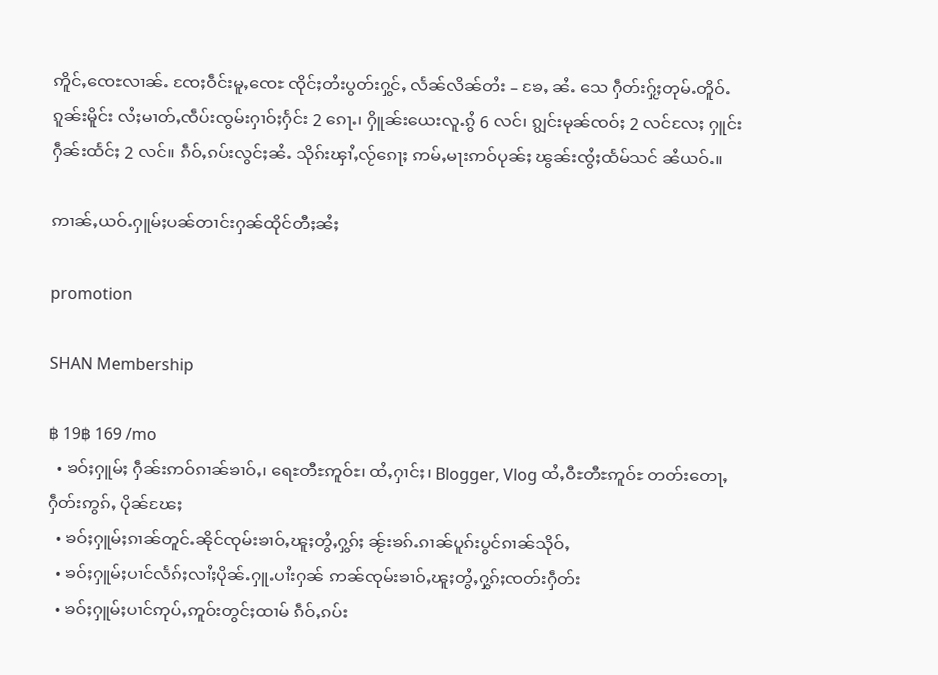ဢိူင်ႇၸေႊလၢၼ်ႉ ၸႄႈဝဵင်းမူႇၸေႊ ၸိုင်ႈတႆးပွတ်းႁွင်ႇ လႅၼ်လိၼ်တႆး – ၶႄႇ ၼႆႉ သေ ႁဵတ်းႁႂ်ႈတုမ်ႉတိူဝ်ႉၵူၼ်းမိူင်း လႆႈမၢတ်ႇၸဵပ်းၸွမ်းႁၢဝ်ႈႁႅင်း 2 ၵေႃႉ၊ ႁိူၼ်းယေးလူႉၵွႆ 6 လင်၊ ၵျွင်းမုၼ်ၸဝ်ႈ 2 လင်လႄႈ ႁူင်းႁဵၼ်းထႅင်ႈ 2 လင်။ ၵဵဝ်ႇၵပ်းလွင်ႈၼႆႉ သိုၵ်းၾၢႆႇလႂ်ၵေႃႈ ဢမ်ႇမႃးဢဝ်ပုၼ်ႈ ၽွၼ်းၸွႆႈထႅမ်သင် ၼႆယဝ်ႉ။

ဢၢၼ်ႇယဝ်ႉႁူမ်ႈပၼ်တၢင်းႁၼ်ထိုင်တီႈၼႆႈ

promotion

SHAN Membership

฿ 19฿ 169 /mo
  • ၶဝ်ႈႁူမ်ႈ ႁဵၼ်းဢဝ်ၵၢၼ်ၶၢဝ်ႇ၊ ရေႊတီႊဢူဝ်ႊ၊ ထႆႇႁၢင်ႈ၊ Blogger, Vlog ထႆႇဝီႊတီႊဢူဝ်ႊ တတ်းတေႃႇ ႁဵတ်းဢွၵ်ႇ ပိုၼ်ၽႄႈ
  • ၶဝ်ႈႁူမ်ႈၵၢၼ်တူင်ႉၼိုင်ၸုမ်းၶၢဝ်ႇၽူႈတွႆႇႁွၵ်ႈ ၼႂ်းၶၵ်ႉၵၢၼ်ပူၵ်းပွင်ၵၢၼ်သိုဝ်ႇ
  • ၶဝ်ႈႁူမ်ႈပၢင်လႅၵ်ႈလၢႆႈပိုၼ်ႉႁူႉပၢႆးႁၼ် ဢၼ်ၸုမ်းၶၢဝ်ႇၽူႈတွႆႇႁွၵ်ႈၸတ်းႁဵတ်း
  • ၶဝ်ႈႁူမ်ႈပၢင်ဢုပ်ႇဢူဝ်းတွင်ႈထၢမ် ၵဵဝ်ႇၵပ်း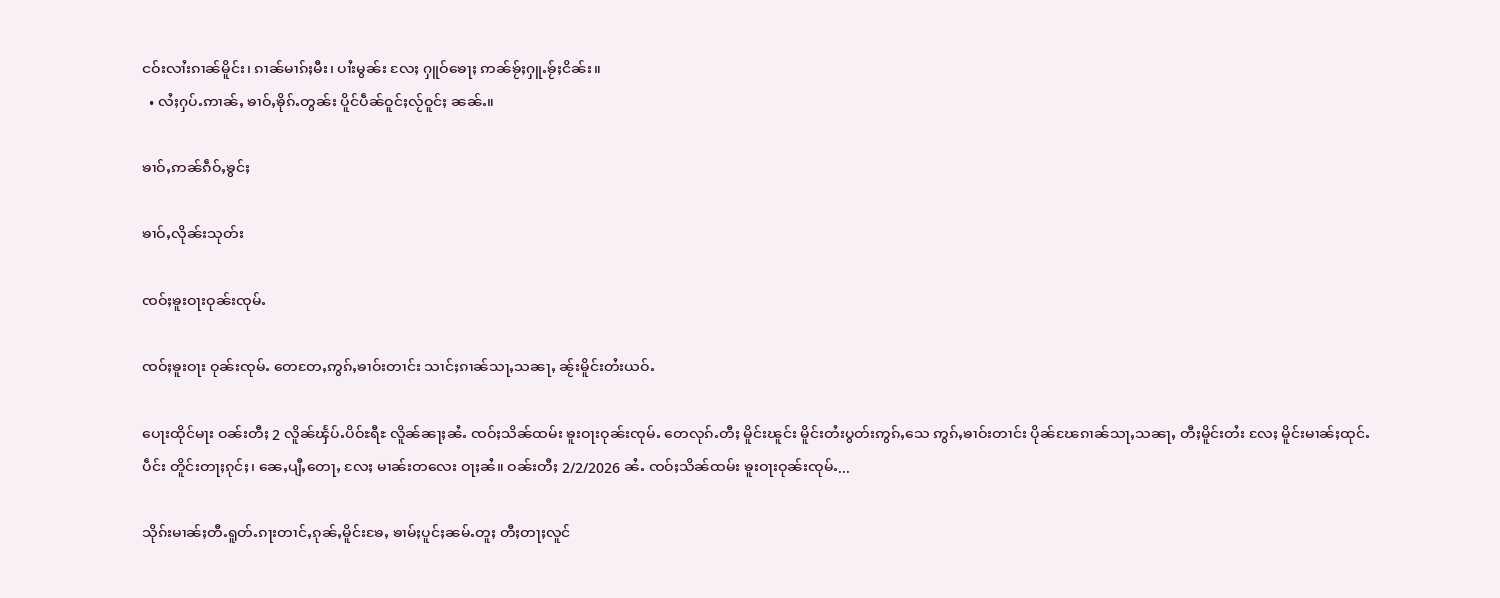ငဝ်းလၢႆးၵၢၼ်မိူင်း၊ ၵၢၼ်မၢၵ်ႈမီး၊ ပၢႆးမွၼ်း လႄႈ ႁူဝ်ၶေႃႈ ဢၼ်ၶႂ်ႈႁူႉၶႂ်ႈငိၼ်း။
  • လႆႈႁပ်ႉဢၢၼ်ႇ ၶၢဝ်ႇၶိုၵ်ႉတွၼ်း ပိူင်ပဵၼ်ဝူင်ႈလႂ်ဝူင်ႈ ၼၼ်ႉ။

ၶၢဝ်ႇဢၼ်ၵဵဝ်ႇၶွင်ႈ

ၶၢဝ်ႇလိုၼ်းသုတ်း

ၸဝ်ႈၶူးဝႃးဝုၼ်းၸုမ်ႉ

ၸဝ်ႈၶူးဝႃး ဝုၼ်းၸုမ်ႉ တေတႄႇဢွၵ်ႇၶၢဝ်းတၢင်း သၢင်ႈၵၢၼ်သႃႇသၼႃႇ ၼႂ်းမိူင်းတႆးယဝ်ႉ

ပေႃးထိုင်မႃး ဝၼ်းတီႈ 2 လိူၼ်ၾႅပ်ႉပိဝ်ႊရီႊ လိူၼ်ၼႃႈၼႆႉ ၸဝ်ႈသိၼ်ထမ်း ၶူးဝႃးဝုၼ်းၸုမ်ႉ တေလုၵ်ႉတီႈ မိူင်းၽူင်း မိူင်းတႆးပွတ်းဢွၵ်ႇသေ ဢွၵ်ႇၶၢဝ်းတၢင်း ပိုၼ်ၽႄၵၢၼ်သႃႇသၼႃႇ တီႈမိူင်းတႆး လႄႈ မိူင်းမၢၼ်ႈထုင်ႉပဵင်း တိူင်းတႃႈၵုင်ႈ၊ ၼေႇပျီႇတေႃႇ လႄႈ မၢၼ်းတလေး ဝႃႈၼႆ။ ဝၼ်းတီႈ 2/2/2026 ၼႆႉ ၸဝ်ႈသိၼ်ထမ်း ၶူးဝႃးဝုၼ်းၸုမ်ႉ...

သိုၵ်းမၢၼ်ႈတီႉရူတ်ႉၵႃးတၢင်ႇၵုၼ်ႇမိူင်းၶႄႇ ၶၢမ်ႈပူင်ႈၼမ်ႉတူႈ တီႈတႃႈလူင်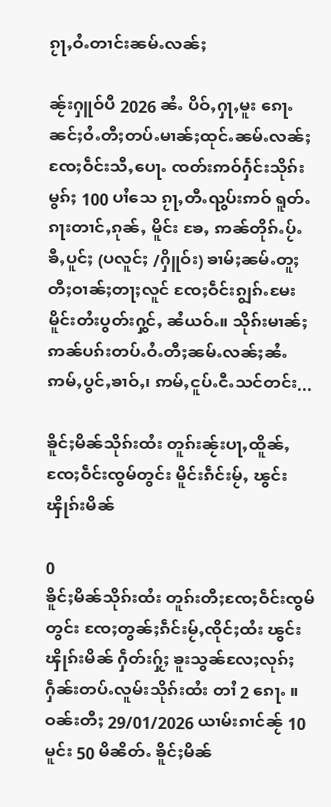ၵႂႃႇဝႆႉတၢင်းၼမ်ႉလၼ်ႈ

ၼႂ်းႁူဝ်ပီ 2026 ၼႆႉ ပိဝ်ႇႁႃႇမူး ၵေႃႉၼင်ႈဝႆႉတီႈတပ်ႉမၢၼ်ႈထုင်ႉၼမ်ႉလၼ်ႈ ၸႄႈဝဵင်းသီႇပေႃႉ ၸတ်းဢဝ်ႁႅင်းသိုၵ်း မွၵ်ႈ 100 ပၢႆသေ ၵႂႃႇတီႉၺွပ်းဢဝ် ရူတ်ႉၵႃးတၢင်ႇၵုၼ်ႇ မိူင်း ၶႄႇ ဢၼ်တိုၵ်ႉပႂ်ႉၶီႇပူင်ႈ (ပလူင်ႈ /ႁိူဝ်း) ၶၢမ်ႈၼမ်ႉတူႈ တီႈဝၢၼ်ႈတႃႈလူင် ၸႄႈဝဵင်းၵျွၵ်ႉမႄး မိူင်းတႆးပွတ်းႁွင်ႇ ၼႆယဝ်ႉ။ သိုၵ်းမၢၼ်ႈဢၼ်ပၵ်းတပ်ႉဝႆႉတီႈၼမ်ႉလၼ်ႈၼႆႉ ဢမ်ႇပွင်ႇၶၢဝ်ႇ၊ ဢမ်ႇငူပ်ႉငီႉသင်တင်း...

ၶိူင်ႈမိၼ်သိုၵ်းထႆး တူၵ်းၼႂ်းပႃႇထိူၼ်ႇ ၸႄႈဝဵင်းၸွမ်တွင်း မိူင်းၵဵင်းမႂ်ႇ ၽွင်းၾိုၵ်းမိၼ်

0
ၶိူင်ႈမိၼ်သိုၵ်းထႆး တူၵ်းတီႈၸႄႈဝဵင်းၸွမ်တွင်း ၸႄႈတွၼ်ႈၵဵင်းမႂ်ႇၸိုင်ႈထႆး ၽွင်းၾိုၵ်းမိၼ် ႁဵတ်းႁႂ်ႈ ၶူးသွၼ်လႄႈလုၵ်ႈႁဵၼ်းတပ်ႉလူမ်းသိုၵ်းထႆး တၢႆ 2 ၵေႃႉ ။ ဝၼ်းတီႈ 29/01/2026 ယၢမ်းၵၢင်ၼႂ် 10 မူင်း 50 မိၼိတ်ႉ ၶိူင်ႈမိၼ်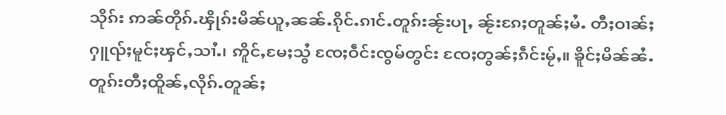သိုၵ်း ဢၼ်တိုၵ်ႉၾိုၵ်းမိၼ်ယူႇၼၼ်ႉၵိုင်ႉၵၢင်ႉတူၵ်းၼႂ်းပႃႇ ၼႂ်းၵႄႈတူၼ်ႈမႆႉ တီႈဝၢၼ်ႈႁူၺ်ႈမူင်ႈၾင်ႇသၢႆႉ၊ ဢိူင်ႇမႄႈသွႆ ၸႄႈဝဵင်းၸွမ်တွင်း ၸႄႈတွၼ်ႈၵဵင်းမႂ်ႇ။ ၶိူင်ႈမိၼ်ၼႆႉတူၵ်းတီႈထိူၼ်ႇလိုၵ်ႉတူၼ်ႈ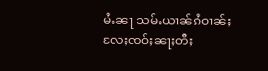မႆႉၼႃ သမ်ႉယၢၼ်ၵႆဝၢၼ်ႈလႄႈၸဝ်ႈၼႃႈတီႈ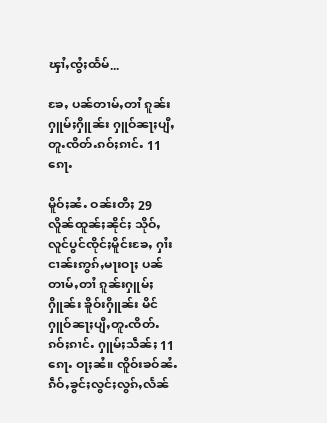ၾၢႆႇၸွႆႈထႅမ်...

ၶႄႇ ပၼ်တၢမ်ႇတၢႆ ၵူၼ်းႁူမ်ႈႁိူၼ်း ႁူဝ်ၼႃႈပျီႇတူႉၸိတ်ႉၵဝ်ႈၵၢင်ႉ 11 ၵေႃႉ

မိူဝ်ႈၼႆႉ ဝၼ်းတီႈ 29 လိူၼ်ထူၼ်ႈၼိုင်ႈ သိုဝ်ႇလူင်ပွင်ၸိုင်ႈမိူင်းၶႄႇ ႁၢႆးငၢၼ်းဢွၵ်ႇမႃးဝႃႈ ပၼ်တၢမ်ႇတၢႆ ၵူၼ်းႁူမ်ႈႁိူၼ်း ၶိူဝ်းႁိူၼ်း မိင် ႁူဝ်ၼႃႈပျီႇတူႉၸိတ်ႉၵဝ်ႈၵၢင်ႉ ႁူမ်ႈသဵၼ်ႈ 11 ၵေႃႉ ဝႃႈၼႆ။ ၸိူဝ်းၶဝ်ၼႆႉ ၵဵဝ်ႇၶွင်ႈလွင်ႈလွၵ်ႇလႅၼ်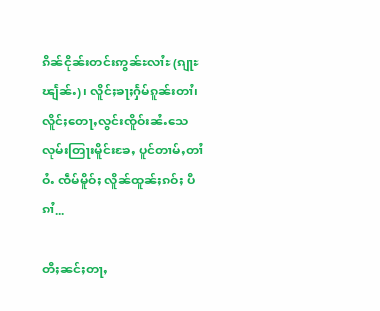ၵိၼ်ငိုၼ်းတင်းဢွၼ်ႊလၢႆႊ (ၵျႃႊၽျႅၼ်ႉ)၊ လိူင်ႈၶႃႈႁႅမ်ၵူၼ်းတၢႆ၊ လိူင်ႈတေႃႇလွင်းၸိူဝ်းၼႆႉသေ လုမ်းတြႃးမိူင်းၶႄႇ ပူင်တၢမ်ႇတၢႆဝႆႉ ၸဵမ်မိူဝ်ႈ လိူၼ်ထူၼ်ႈၵဝ်ႈ ပီၵၢႆ...

တီႈၼင်ႈတႃႇ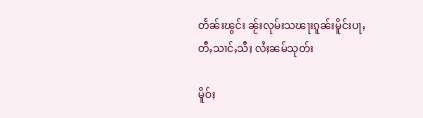တႅၼ်းၽွင်း ၼႂ်းလုမ်းသၽႃးၵူၼ်းမိူင်းပႃႇတီႇသၢင်ႇသီႈ လႆႈၼမ်သုတ်း

မိူဝ်ႈ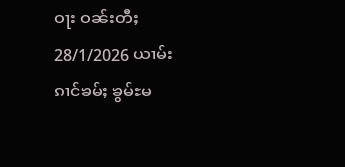ဝႃး ဝၼ်းတီႈ 28/1/2026 ယၢမ်းၵၢင်ၶမ်ႈ ၶွမ်ႊမ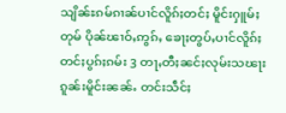သျိၼ်ႊၵမ်ၵၢၼ်ပၢင်လိူၵ်ႈတင်ႈ မိူင်းႁူမ်ႈတုမ် ပိုၼ်ၽၢဝ်ႇဢွၵ်ႇ ၶေႃႈတွပ်ႇပၢင်လိူၵ်ႈတင်ႈပွၵ်ႈၵမ်း 3 တႃႇတီႈၼင်ႈလုမ်းသၽႃး ၵူၼ်းမိူင်းၼၼ်ႉ တင်းသဵင်ႈ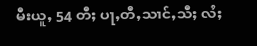မီးယူႇ 54 တီႈ ပႃႇတီႇသၢင်ႇသီႈ လႆႈ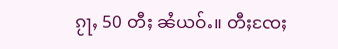ၵႂႃႇ 50 တီႈ ၼႆယဝ်ႉ။ တီႈၸႄႈ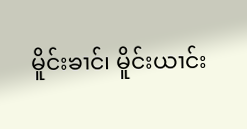မိူင်းၶၢင်၊ မိူင်းယၢင်း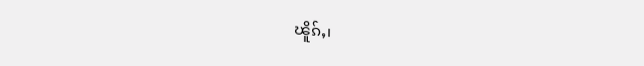ၽိူၵ်ႇ၊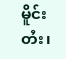မိူင်းတႆး၊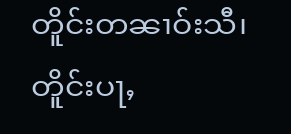တိူင်းတၼၢဝ်းသီ၊ တိူင်းပႃႇ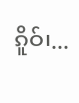ၵိူဝ်၊...